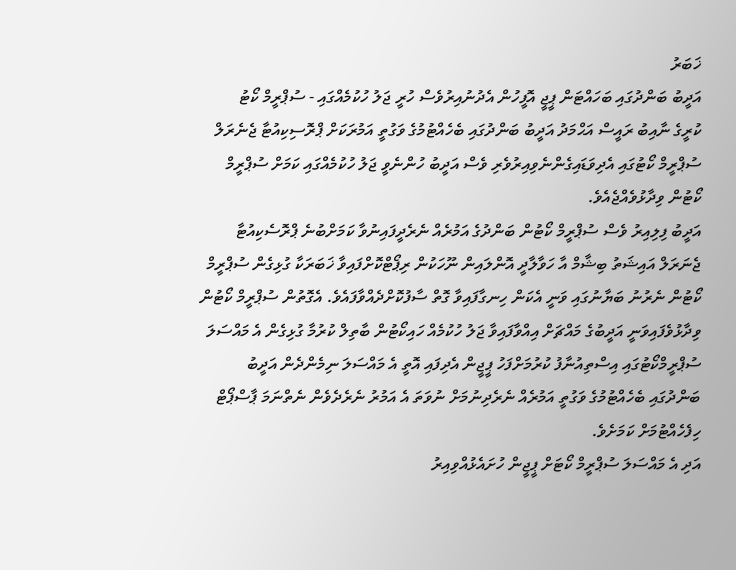ޚަބަރު
އަދީބު ބަންދުގައި ބަހައްޓަން ޕީޖީ އޮފީހުން އެދުނުއިރުވެސް ހުރީ ޖަލު ހުކުމެއްގައި - ސުޕްރީމް ކޯޓު
ކުރީގެ ނާއިބު ރައީސް އަޙްމަދު އަދީބު ބަންދުގައި ބެހެއްޓުމުގެ ވަގުތީ އަމުރަކަށް ޕްރޮސިކިއުޓާ ޖެނެރަލް ސުޕްރީމް ކޯޓުގައި އެދިވަޑައިގެންނެވިއިރުވެރި ވެސް އަދީބު ހުންނެވީ ޖަލު ހުކުމެއްގައި ކަމަށް ސުޕްރީމް ކޯޓުން ވިދާޅުވެއްޖެއެވެ.
އަދީބު ފިލިއިރު ވެސް ސުޕްރީމް ކޯޓުން ބަންދުގެ އަމުރެއް ނެރެދީފައިނުވާ ކަމަށްބުނެ ޕްރޮސެކިއުޓާ ޖެނަރަލް އައިޝަތު ބިޝާމް އާ ހަވާލާދީ އޮންލައިން ނޫހަކުން ރިޕޯޓްކޮށްފައިވާ ޚަބަރަކާ ގުޅިގެން ސުޕްރީމް ކޯޓުން ނެރުނު ބަޔާނުގައި ވަނީ އެކަން ހިނގާފައިވާ ގޮތް ސާފުކޮށްދެއްވާފައެވެ. އެގޮތުން ސުޕްރީމް ކޯޓުން ވިދާޅުވެފައިވަނީ އަދީބުގެ މައްޗަށް އިއްވާފައިވާ ޖަލު ހުކުމެއް ހައިކޯޓުން ބާތިލް ކުރުމާ ގުޅިގެން އެ މައްސަލަ ސުޕްރީމްކޯޓުގައި އިސްތިއުނާފު ކުރުމަށްފަހު ޕީޖީން އެދިފައި އޮތީ އެ މައްސަލަ ނިމެންދެން އަދީބު ބަންދުގައި ބެހެއްޓުމުގެ ވަގުތީ އަމުރެއް ނެރެދިނުމަށް ނުވަތަ އެ އަމުރު ނެރެދެވެން ނެތްނަމަ ޕާސްޕޯޓް ހިފެހެއްޓުމަށް ކަމަށެވެ.
އަދި އެ މައްސަލަ ސުޕްރީމް ކޯޓަށް ޕީޖީން ހުށައެޅުއްވިއިރު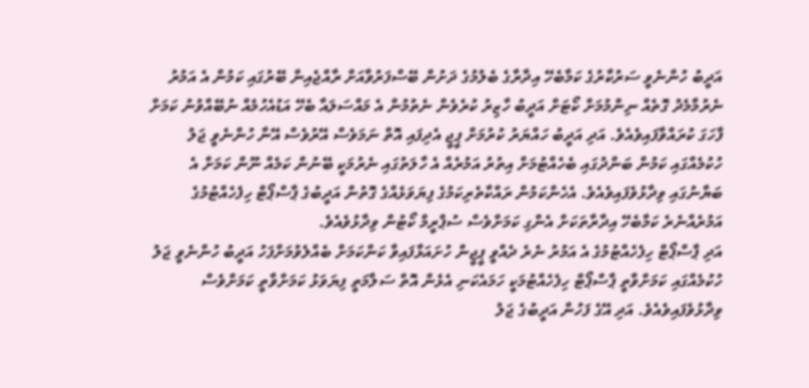އަދީބު ހުންނެވީ ސަރުކާރުގެ ކަމާބެހޭ އިދާރާގެ ބެލުމުގެ ދަށުން ބޭސްފަރުވާއަށް ރާއްޖެއިން ބޭރުގައި ކަމުން އެ އަމުރު ނެރުމާމެދު ގޮތެއް ނިންމުމަށް ކޯޓަށް އަދީބު ހާޒިރު ކުރެވެން ނެތުމުން އެ މައްސަލައާ ބެހޭ އަޑުއެހުމެއް ނުބޭއްވުނު ކަމަށް ފާހަގަ ކުރައްވާފައިވެއެވެ. އަދި އަދީބު ހައްޔަރު ކުރުމަށް ޕީޖީ އެދިފައި އޮތް ނަމަވެސް އޭރުވެސް އޭނާ ހުންނެވީ ޖަލު ހުކުމެއްގައި ކަމުން ބަންދުގައި ބެހެއްޓުމަށް އިތުރު އަމުރެއް އެ ހާލަތުގައި ނެރުމަކީ ބޭނުން ކަމެއް ނޫން ކަމަށް އެ ބަޔާނުގައި ވިދާޅުވެފައިވެއެވެ. އެހެންކަމުން ރައްކާތެރިކަމުގެ ފިޔަވަޅެއްގެ ގޮތުން އަދީބުގެ ޕާސްޕޯޓް ހިފެހެއްޓުމުގެ އަމުރެއްނެރެ ކަމާބެހޭ އިދާރާތަކަށް އެންގި ކަމަށްވެސް ސުޕްރީމް ކޯޓުން ވިދާޅުވެއެވެ.
އަދި ޕާސްޕޯޓް ހިފެހެއްޓުމުގެ އެ އަމުރު ނެރެ ދެއްވީ ޕީޖީން ހުށައަޅާފައިވާ ކަންކަމަށް ބެއްލެވުމަށްފަހު އަދީބު ހުންނެވީ ޖަލު ހުކުމެއްގައި ކަމަށްވާތީ ޕާސްޕޯޓް ހިފެހެއްޓުމަކީ ހަމައެކަނި އެޅެން އޮތް ސަލާމަތީ ފިޔަވަޅު ކަމަށްވާތީ ކަމަށްވެސް ވިދާޅުވެފައިވެއެވެ. އަދި އޭގެ ފަހުން އަދީބުގެ ޖަލު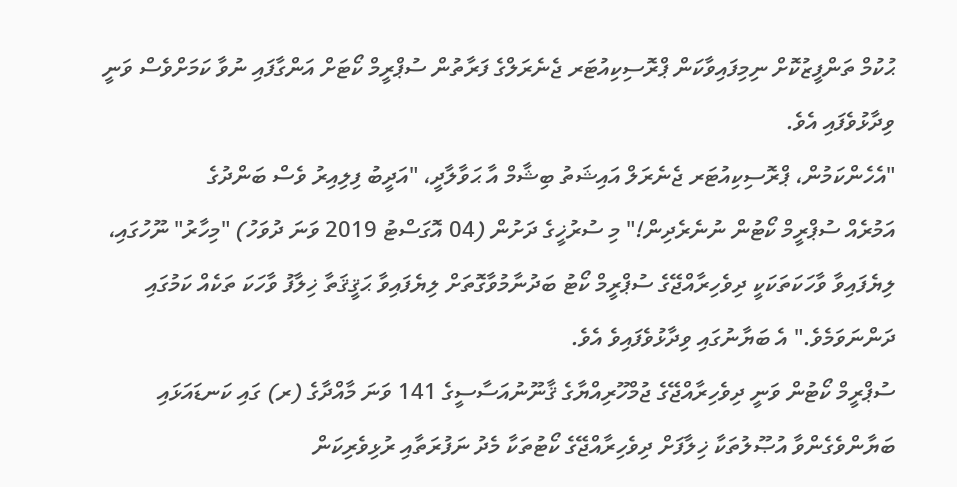ޙުކުމް ތަންފީޒުކޮށް ނިމިފައިވާކަން ޕްރޮސިކިއުޓަރ ޖެނެރަލްގެ ފަރާތުން ސުޕްރީމް ކޯޓަށް އަންގާފައި ނުވާ ކަމަށްވެސް ވަނީ ވިދާޅުވެފައި އެވެ.
"އެހެންކަމުން، ޕްރޮސިކިއުޓަރ ޖެނެރަލް އައިޝަތު ބިޝާމް އާ ޙަވާލާދީ، "އަދީބު ފިލިއިރު ވެސް ބަންދުގެ
އަމުރެއް ސުޕްރީމް ކޯޓުން ނުނެރެދިން!" މި ސުރުޚީގެ ދަށުން (04 އޮގަސްޓު 2019 ވަނަ ދުވަހު) "މިހާރު" ނޫހުގައި، ލިޔެފައިވާ ވާހަކަތަކަކީ ދިވެހިރާއްޖޭގެ ސުޕްރީމް ކޯޓު ބަދުނާމުވާގޮތަށް ލިޔެފައިވާ ޙަޤީޤަތާ ޚިލާފު ވާހަކަ ތަކެއް ކަމުގައި ދަންނަވަމެވެ." އެ ބަޔާނުގައި ވިދާޅުވެފައިވެ އެވެ.
ސުޕްރީމް ކޯޓުން ވަނީ ދިވެހިރާއްޖޭގެ ޖުމްހޫރިއްޔާގެ ޤާނޫނުއަސާސީގެ 141 ވަނަ މާއްދާގެ (ރ) ގައި ކަނޑައަޅައި ބަޔާންވެގެންވާ އުޞޫލުތަކާ ޚިލާފަށް ދިވެހިރާއްޖޭގެ ކޯޓުތަކާ މެދު ނަފުރަތާއި ރުޅިވެރިކަން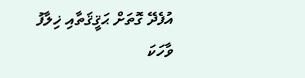އުފެދޭ ގޮތަށް ޙަޤީޤަތާއި ޚިލާފު ވާހަކަ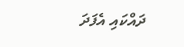ދައްކައި އެފަދަ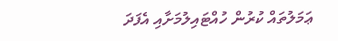ޢަމަލުތައް ކުރުން ހުއްޓައިލުމަށާއި އެފަދަ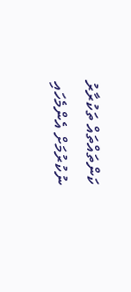ކަންތައްތައް ތަކުރާރު ނުކުރުމަށް އެންމެހައި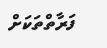ފަރާތްތަކަށް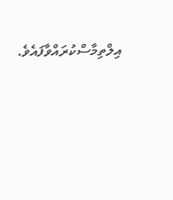އިލްތިމާސްކުރައްވާފައެވެ.